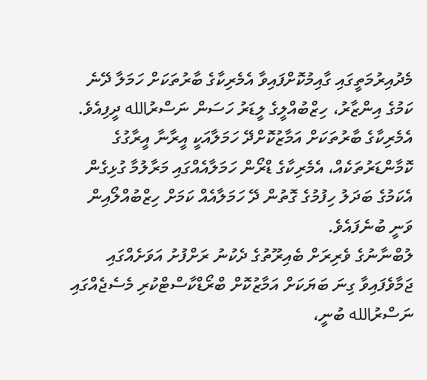މެދުއިރުމަތީގައި ގާއިމުކޮށްފައިވާ އެމެރިކާގެ ބާރުތަކަށް ހަމަލާ ދޭނެ ކަމުގެ އިންޒާރު، ހިޒްބުއްލީގެ ލީޑަރު ހަސަން ނަސްރުالله ދީފިއެވެ.
އެމެރިކާގެ ބާރުތަކަށް އަމާޒުކޮށްދޭ ހަމަލާއަކީ އީރާނާ އީރާގުގެ ކޮމާންޑަރުތަކެއް، އެމެރިކާގެ ޑްރޯން ހަމަލާއެއްގައި މަރާލުމާ ގުޅިގެން އެކަމުގެ ބަދަލު ހިފުމުގެ ގޮތުން ދޭ ހަމަލާއެއް ކަމަށް ހިޒްބުއްލޯއިން ވަނީ ބުނެފައެވެ.
ލުބްނާނުގެ ވެރިރަށް ބެއިރޫތުގެ ދެކުނު ރަށްފުށު އަވަށެއްގައި ޖަމާވެފައިވާ ގިނަ ބަޔަކަށް އަމާޒުކޮށް ބްރޯޑްކާސްޓްކުރި މެސެޖެއްގައި ނަސްރުالله ބުނީ،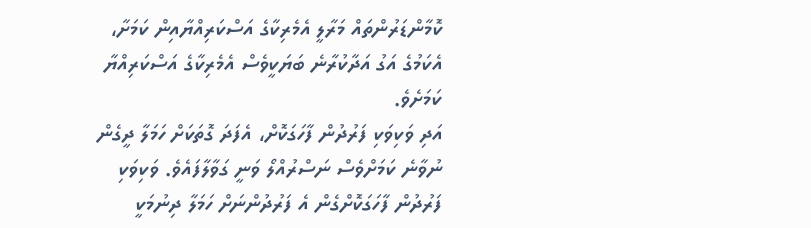ކޮމާންޑަރުންތައް މަރާލީ އެމެރިކާގެ އަސްކަރިއްޔާއިން ކަމަށާ، އެކަމުގެ އަގު އަދާކުރާނެ ބަޔަކީވެސް އެމެރިކާގެ އަސްކަރިއްޔާ ކަމަށެވެ.
އަދި ވަކިވަކި ފަރުދުން ފާހަގަކޮށް، އެފަދަ ގޮތަކަށް ހަމަލާ ދީގެން ނުވާނެ ކަމަށްވެސް ނަސްރުއްލޯ ވަނީ ގަވާލާފައެވެ. ވަކިވަކި ފަރުދުން ފާހަގަކޮށްގެން އެ ފަރުދުންނަށް ހަމަލާ ދިނުމަކީ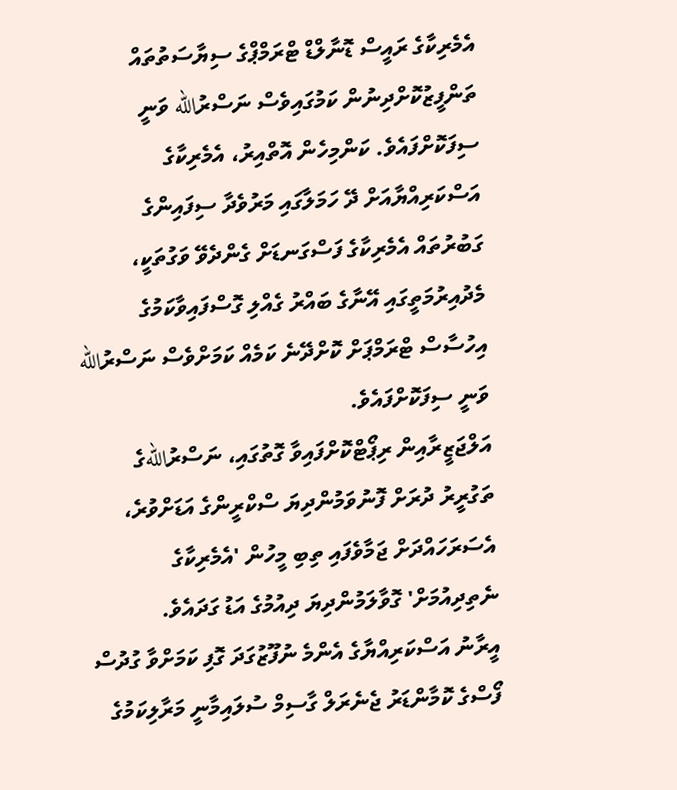އެމެރިކާގެ ރައީސް ޑޮނާލްޑް ޓްރަމްޕްގެ ސިޔާސަތުތައް ތަންފީޒުކޮށްދިނުން ކަމުގައިވެސް ނަސްރުالله ވަނީ ސިފަކޮށްފައެވެ. ކަންމިހެން އޮތްއިރު، އެމެރިކާގެ އަސްކަރިއްޔާއަށް ދޭ ހަމަލާގައި މަރުވެދާ ސިފައިންގެ ގަބުރުތައް އެމެރިކާގެ ފަސްގަނޑަށް ގެންދެވޭ ވަގުތަކީ، މެދުއިރުމަތީގައި އޭނާގެ ބައްރު ގެއްލި ގޮސްފައިވާކަމުގެ އިހުސާސް ޓްރަމްޕަށް ކޮށްދޭނެ ކަމެއް ކަމަށްވެސް ނަސްރުالله ވަނީ ސިފަކޮށްފައެވެ.
އަލްޖަޒީރާއިން ރިޕޯޓްކޮށްފައިވާ ގޮތުގައި، ނަސްރުاللهގެ ތަގުރީރު ދުރަށް ފޮނުވަމުންދިޔަ ސްކްރީންގެ އަޑަށްވުރެ، އެސަރަހައްދަށް ޖަމާވެފައި ތިބި މީހުން 'އެމެރިކާގެ ނެތިދިއުމަށް' ގޮވާލަމުންދިޔަ ދިއުމުގެ އަޑު ގަދައެވެ.
އީރާނު އަސްކަރިއްޔާގެ އެންމެ ނުފޫޒުގަދަ ގޮފި ކަމަށްވާ ގުދުސް ފޯސްގެ ކޮމާންޑަރު ޖެނެރަލް ގާސިމް ސުލައިމާނީ މަރާލިކަމުގެ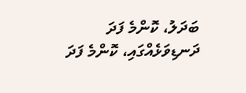ބަދަލު، ކޮންމެ ފަދަ ދަނޑިވަޅެއްގައި، ކޮންމެ ފަދަ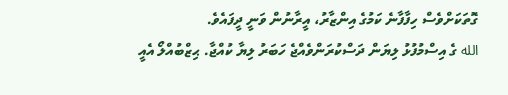ގޮތަކަށްވެސް ހިފާފާނެ ކަމުގެ އިންޒާރު، އީރާނުން ވަނީ ދީފައެވެ.
الله ގެ އިސްމުފުޅު ލިޔަން ދަސްކުރަންވެއްޖެ ހަބަރު ލިޔާ ކުއްޖާ. ޙިޒްބުއްލޯ އެއީ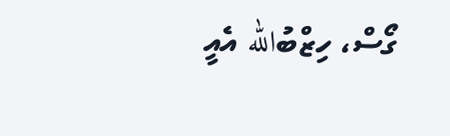ގޯސް، ހިޒްބުالله އެއީ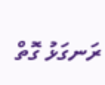ރަނގަޅު ގޮތް